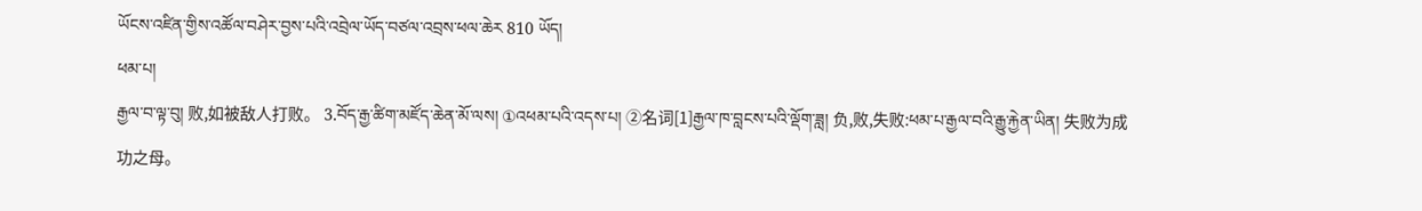ཡོངས་འཛིན་གྱིས་འཚོལ་བཤེར་བྱས་པའི་འབྲེལ་ཡོད་བཙལ་འབྲས་ཕལ་ཆེར 810 ཡོད།
ཕམ་པ།
རྒྱལ་བ་ལྟ་བུ། 败,如被敌人打败。 3.བོད་རྒྱ་ཚིག་མཛོད་ཆེན་མོ་ལས། ①འཕམ་པའི་འདས་པ། ②名词[1]རྒྱལ་ཁ་བླངས་པའི་ལྡོག་ཟླ། 负,败,失败:ཕམ་པ་རྒྱལ་བའི་རྒྱུ་རྐྱེན་ཡིན། 失败为成功之母。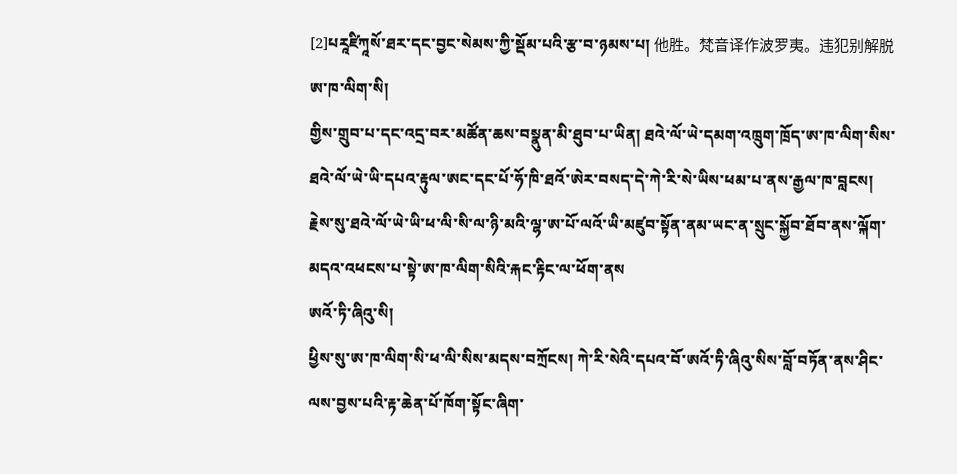[2]པརཱཛིཀཱསོ་ཐར་དང་བྱང་སེམས་ཀྱི་སྡོམ་པའི་རྩ་བ་ཉམས་པ། 他胜。梵音译作波罗夷。违犯别解脱
ཨ་ཁ་ལིག་སི།
གྱིས་གྲུབ་པ་དང་འདྲ་བར་མཚོན་ཆས་བསྣུན་མི་ཐུབ་པ་ཡིན། ཐའེ་ལོ་ཡེ་དམག་འཁྲུག་ཁྲོད་ཨ་ཁ་ལིག་སིས་ཐའེ་ལོ་ཡེ་ཡི་དཔའ་རྟུལ་ཨང་དང་པོ་ཧོ་ཁི་ཐའོ་ཨེར་བསད་དེ་ཀེ་རི་སེ་ཡིས་ཕམ་པ་ནས་རྒྱལ་ཁ་བླངས། རྗེས་སུ་ཐའེ་ལོ་ཡེ་ཡི་ཕ་ལི་སི་ལ་ཉི་མའི་ལྷ་ཨ་པོ་ལའོ་ཡི་མཛུབ་སྟོན་ནམ་ཡང་ན་སྲུང་སྐྱོབ་ཐོབ་ནས་ལྐོག་མདའ་འཕངས་པ་སྟེ་ཨ་ཁ་ལིག་སིའི་རྐང་རྟིང་ལ་ཕོག་ནས
ཨའོ་ཏི་ཞིའུ་སི།
ཕྱིས་སུ་ཨ་ཁ་ལིག་སི་ཕ་ལི་སིས་མདས་བཀྲོངས། ཀེ་རི་སེའི་དཔའ་བོ་ཨའོ་ཏི་ཞིའུ་སིས་བློ་བཏོན་ནས་ཤིང་ལས་བྱས་པའི་རྟ་ཆེན་པོ་ཁོག་སྟོང་ཞིག་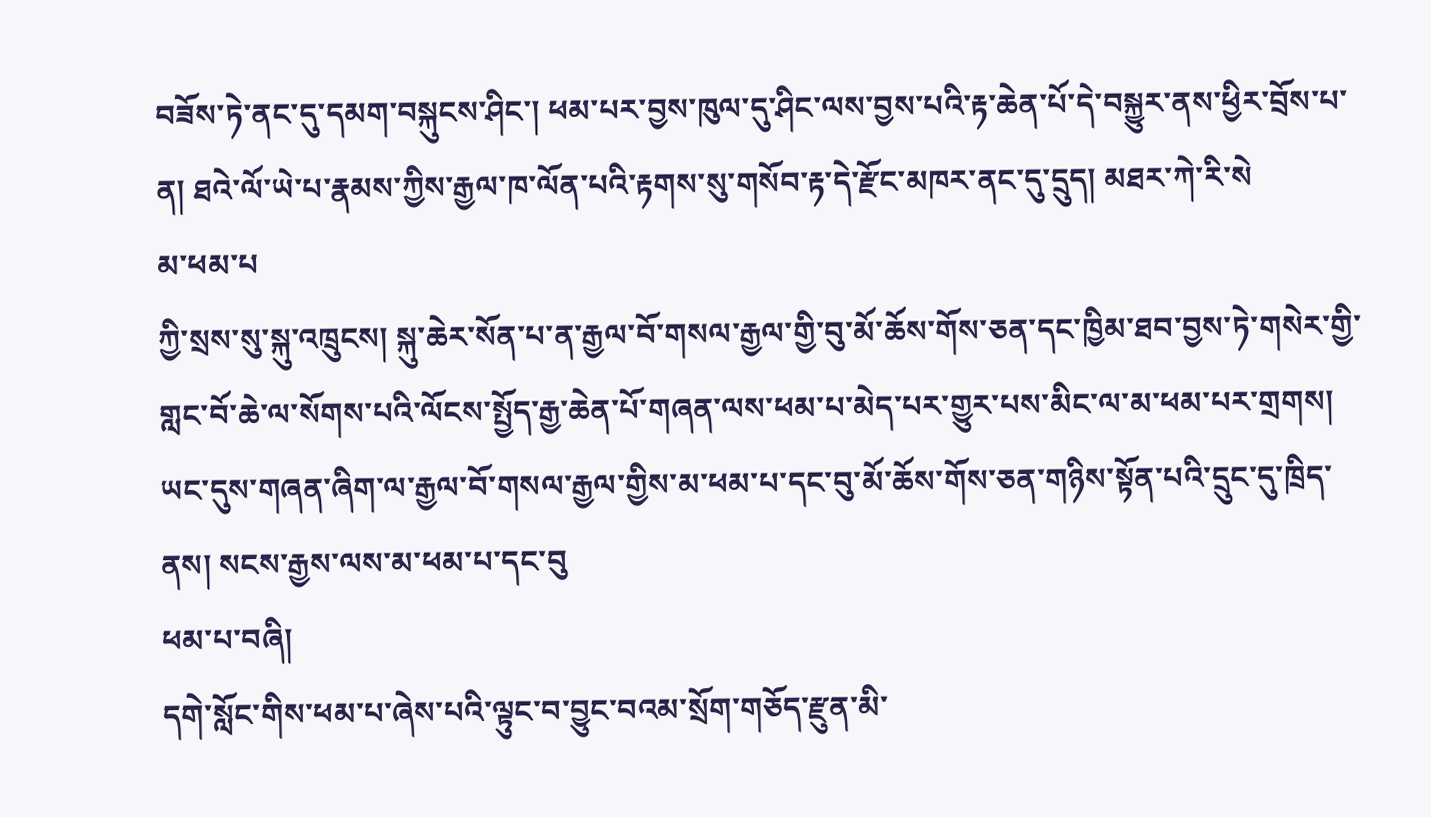བཟོས་ཏེ་ནང་དུ་དམག་བསྐུངས་ཤིང་། ཕམ་པར་བྱས་ཁུལ་དུ་ཤིང་ལས་བྱས་པའི་རྟ་ཆེན་པོ་དེ་བསྐྱུར་ནས་ཕྱིར་བྲོས་པ་ན། ཐའེ་ལོ་ཡེ་པ་རྣམས་ཀྱིས་རྒྱལ་ཁ་ལོན་པའི་རྟགས་སུ་གསོབ་རྟ་དེ་རྫོང་མཁར་ནང་དུ་དྲུད། མཐར་ཀེ་རི་སེ
མ་ཕམ་པ
ཀྱི་སྲས་སུ་སྐུ་འཁྲུངས། སྐུ་ཆེར་སོན་པ་ན་རྒྱལ་བོ་གསལ་རྒྱལ་གྱི་བུ་མོ་ཆོས་གོས་ཅན་དང་ཁྱིམ་ཐབ་བྱས་ཏེ་གསེར་གྱི་གླང་བོ་ཆེ་ལ་སོགས་པའི་ལོངས་སྤྱོད་རྒྱ་ཆེན་པོ་གཞན་ལས་ཕམ་པ་མེད་པར་གྱུར་པས་མིང་ལ་མ་ཕམ་པར་གྲགས། ཡང་དུས་གཞན་ཞིག་ལ་རྒྱལ་བོ་གསལ་རྒྱལ་གྱིས་མ་ཕམ་པ་དང་བུ་མོ་ཆོས་གོས་ཅན་གཉིས་སྟོན་པའི་དྲུང་དུ་ཁྲིད་ནས། སངས་རྒྱས་ལས་མ་ཕམ་པ་དང་བུ
ཕམ་པ་བཞི།
དགེ་སློང་གིས་ཕམ་པ་ཞེས་པའི་ལྟུང་བ་བྱུང་བའམ་སྲོག་གཅོད་རྫུན་མི་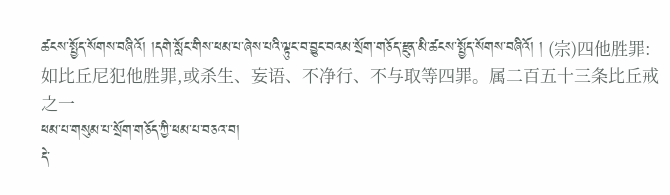ཚངས་སྤྱོད་སོགས་བཞིའོ། །དགེ་སློང་གིས་ཕམ་པ་ཞེས་པའི་ལྟུང་བ་བྱུང་བའམ་སྲོག་གཅོད་རྫུན་མི་ཚངས་སྤྱོད་སོགས་བཞིའོ། ། (宗)四他胜罪:如比丘尼犯他胜罪,或杀生、妄语、不净行、不与取等四罪。属二百五十三条比丘戒之一
ཕམ་པ་གསུམ་པ་སྲོག་གཅོད་ཀྱི་ཕམ་པ་བཅའ་བ།
དེ་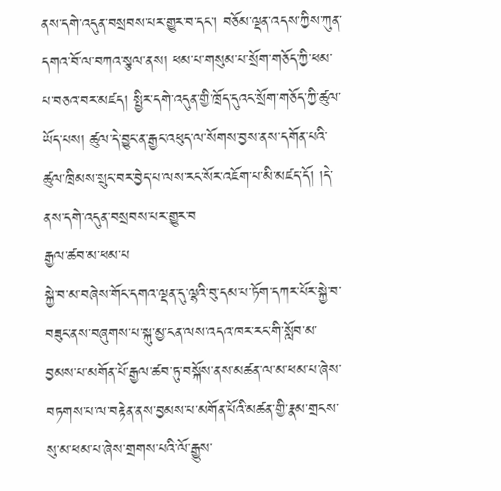ནས་དགེ་འདུན་བསྲབས་པར་གྱུར་བ་དང་། བཅོམ་ལྡན་འདས་ཀྱིས་ཀུན་དགའ་བོ་ལ་བཀའ་སྩལ་ནས། ཕམ་པ་གསུམ་པ་སྲོག་གཅོད་ཀྱི་ཕམ་པ་བཅའ་བར་མཛད། སྤྱིར་དགེ་འདུན་གྱི་ཁྲོད་དུའང་སྲོག་གཅོད་ཀྱི་ཚུལ་ཡོད་པས། ཚུལ་དེ་བྱུང་ན་རྒྱང་འཕུད་ལ་སོགས་བྱས་ནས་དགོན་པའི་ཚུལ་ཁྲིམས་སྲུང་བར་བྱེད་པ་ལས་རང་སོར་འཇོག་པ་མི་མཛད་དོ། །དེ་ནས་དགེ་འདུན་བསྲབས་པར་གྱུར་བ
རྒྱལ་ཚབ་མ་ཕམ་པ
སྐྱེ་བ་མ་བཞེས་གོང་དགའ་ལྡན་དུ་ལྷའི་བུ་དམ་པ་ཏོག་དཀར་པོར་སྐྱེ་བ་བཟུང་ནས་བཞུགས་པ་སྐུ་མྱ་ངན་ལས་འདའ་ཁར་རང་གི་སློབ་མ་བྱམས་པ་མགོན་པོ་རྒྱལ་ཚབ་ཏུ་བསྐོས་ནས་མཚན་ལ་མ་ཕམ་པ་ཞེས་བཏགས་པ་ལ་བརྟེན་ནས་བྱམས་པ་མགོན་པོའི་མཚན་གྱི་རྣམ་གྲངས་སུ་མ་ཕམ་པ་ཞེས་གྲགས་པའི་ལོ་རྒྱུས་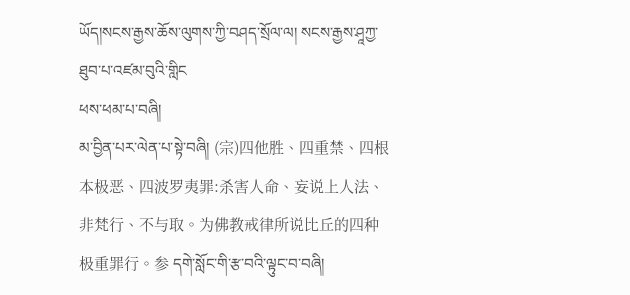ཡོད།སངས་རྒྱས་ཆོས་ལུགས་ཀྱི་བཤད་སྲོལ་ལ། སངས་རྒྱས་ཤཱཀྱ་ཐུབ་པ་འཛམ་བུའི་གླིང
ཕས་ཕམ་པ་བཞི།
མ་བྱིན་པར་ལེན་པ་སྟེ་བཞི། (宗)四他胜、四重禁、四根本极恶、四波罗夷罪:杀害人命、妄说上人法、非梵行、不与取。为佛教戒律所说比丘的四种极重罪行。参 དགེ་སློང་གི་རྩ་བའི་ལྟུང་བ་བཞི།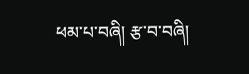ཕམ་པ་བཞི། རྩ་བ་བཞི།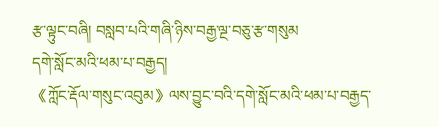རྩ་ལྟུང་བཞི། བསླབ་པའི་གཞི་ཉིས་བརྒྱ་ལྔ་བཅུ་རྩ་གསུམ
དགེ་སློང་མའི་ཕམ་པ་བརྒྱད།
《ཀློང་རྡོལ་གསུང་འབུམ》ལས་བྱུང་བའི་དགེ་སློང་མའི་ཕམ་པ་བརྒྱད་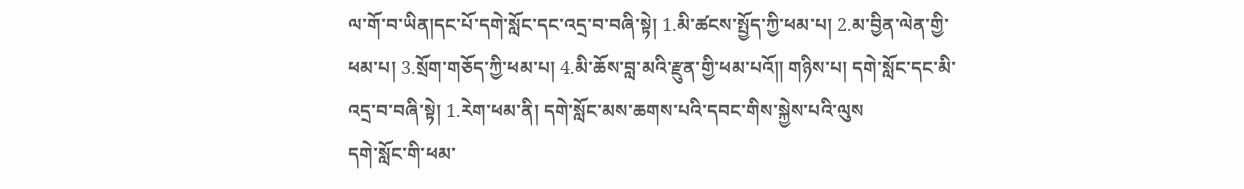ལ་གོ་བ་ཡིན།དང་པོ་དགེ་སློང་དང་འདྲ་བ་བཞི་སྟེ། 1.མི་ཚངས་སྤྱོད་ཀྱི་ཕམ་པ། 2.མ་བྱིན་ལེན་གྱི་ཕམ་པ། 3.སྲོག་གཅོད་ཀྱི་ཕམ་པ། 4.མི་ཆོས་བླ་མའི་རྫུན་གྱི་ཕམ་པའོ༎ གཉིས་པ། དགེ་སློང་དང་མི་འདྲ་བ་བཞི་སྟེ། 1.རེག་ཕམ་ནི། དགེ་སློང་མས་ཆགས་པའི་དབང་གིས་སྐྱེས་པའི་ལུས
དགེ་སློང་གི་ཕམ་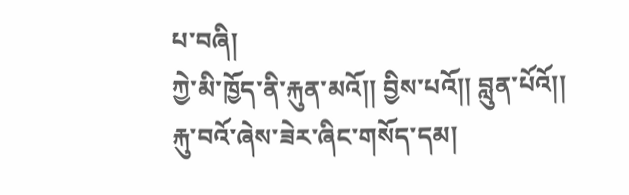པ་བཞི།
ཀྱེ་མི་ཁྱོད་ནི་རྐུན་མའོ།། བྱིས་པའོ།། བླུན་པོའོ།། རྐུ་བའོ་ཞེས་ཟེར་ཞིང་གསོད་དམ།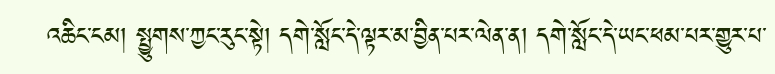འཆིང་ངམ། སྤྱུགས་ཀྱང་རུང་སྟེ། དགེ་སློང་དེ་ལྟར་མ་བྱིན་པར་ལེན་ན། དགེ་སློང་དེ་ཡང་ཕམ་པར་གྱུར་པ་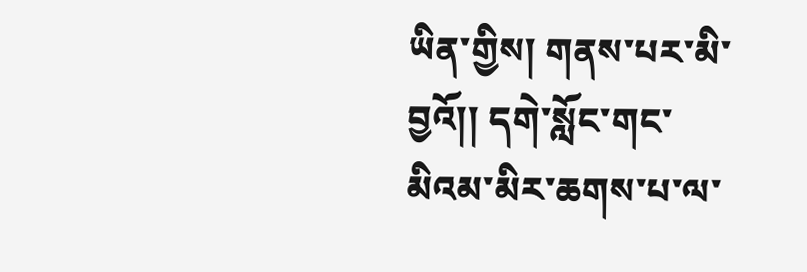ཡིན་གྱིས། གནས་པར་མི་བྱའོ།། དགེ་སློང་གང་མིའམ་མིར་ཆགས་པ་ལ་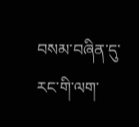བསམ་བཞིན་དུ་རང་གི་ལག་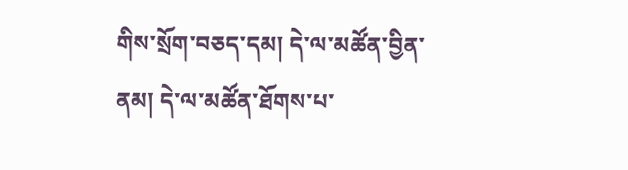གིས་སྲོག་བཅད་དམ། དེ་ལ་མཚོན་བྱིན་ནམ། དེ་ལ་མཚོན་ཐོགས་པ་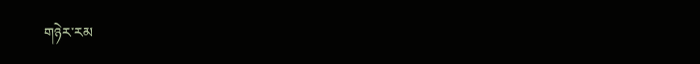གཉེར་རམ